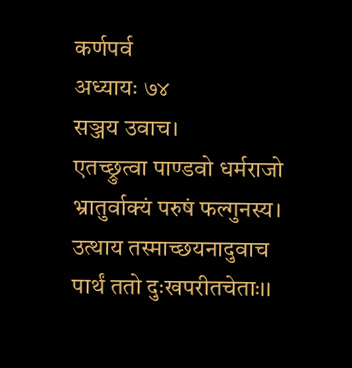कर्णपर्व
अध्यायः ७४
सञ्जय उवाच।
एतच्छ्रुत्वा पाण्डवो धर्मराजो
भ्रातुर्वाक्यं परुषं फल्गुनस्य।
उत्थाय तस्माच्छयनादुवाच
पार्थं ततो दुःखपरीतचेताः।।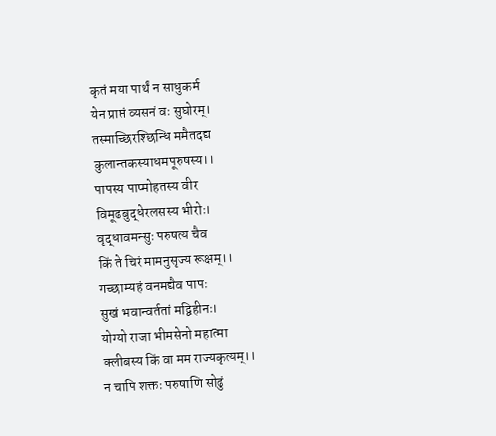कृतं मया पार्थं न साधुकर्म
येन प्राप्तं व्यसनं वः सुघोरम्।
तस्माच्छिरश्छिन्धि ममैतदद्य
कुलान्तकस्याधमपूरुषस्य।।
पापस्य पाप्मोहतस्य वीर
विमूढबुद्धेरलसस्य भीरोः।
वृद्धावमन्सुः परुषत्य चैव
किं ते चिरं मामनुसृज्य रूक्षम्।।
गच्छाम्यहं वनमद्यैव पापः
सुखं भवान्वर्ततां मद्विहीनः।
योग्यो राजा भीमसेनो महात्मा
क्लीबस्य किं वा मम राज्यकृत्यम्।।
न चापि शक्तः परुषाणि सोढुं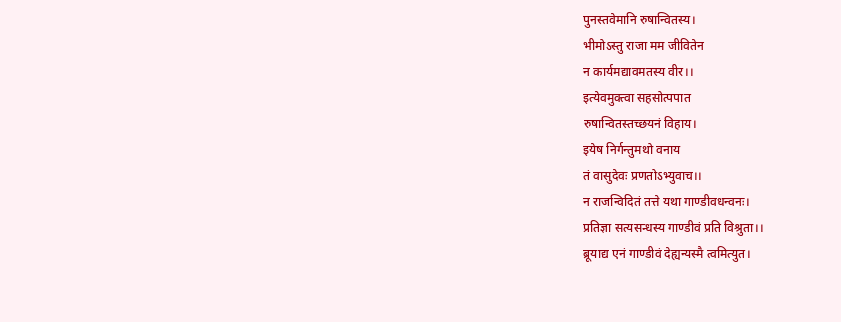पुनस्तवेमानि रुषान्वितस्य।
भीमोऽस्तु राजा मम जीवितेन
न कार्यमद्यावमतस्य वीर।।
इत्येवमुक्त्वा सहसोत्पपात
रुषान्वितस्तच्छयनं विहाय।
इयेष निर्गन्तुमथो वनाय
तं वासुदेवः प्रणतोऽभ्युवाच।।
न राजन्विदितं तत्ते यथा गाण्डीवधन्वनः।
प्रतिज्ञा सत्यसन्धस्य गाण्डीवं प्रति विश्रुता।।
ब्रूयाद्य एनं गाण्डीवं देह्यन्यस्मै त्वमित्युत।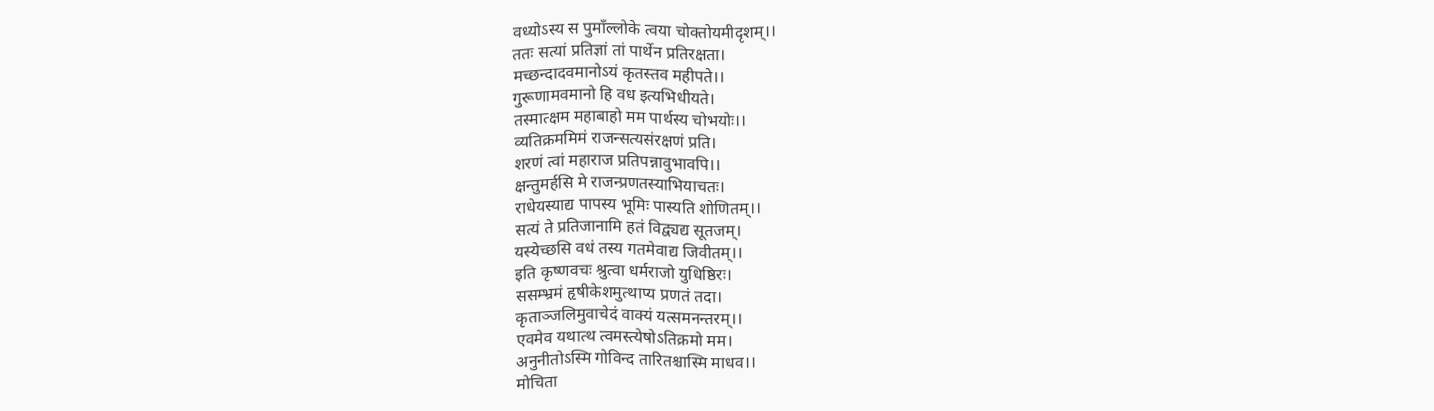वध्योऽस्य स पुमाँल्लोके त्वया चोक्तोयमीदृशम्।।
ततः सत्यां प्रतिज्ञां तां पार्थेन प्रतिरक्षता।
मच्छन्दादवमानोऽयं कृतस्तव महीपते।।
गुरूणामवमानो हि वध इत्यभिधीयते।
तस्मात्क्षम महाबाहो मम पार्थस्य चोभयोः।।
व्यतिक्रममिमं राजन्सत्यसंरक्षणं प्रति।
शरणं त्वां महाराज प्रतिपन्नावुभावपि।।
क्षन्तुमर्हसि मे राजन्प्रणतस्याभियाचतः।
राधेयस्याद्य पापस्य भूमिः पास्यति शोणितम्।।
सत्यं ते प्रतिजानामि हतं विद्व्यद्य सूतजम्।
यस्येच्छसि वधं तस्य गतमेवाद्य जिवीतम्।।
इति कृष्णवचः श्रुत्वा धर्मराजो युधिष्ठिरः।
ससम्भ्रमं हृषीकेशमुत्थाप्य प्रणतं तदा।
कृताञ्जलिमुवाचेदं वाक्यं यत्समनन्तरम्।।
एवमेव यथात्थ त्वमस्त्येषोऽतिक्रमो मम।
अनुनीतोऽस्मि गोविन्द तारितश्चास्मि माधव।।
मोचिता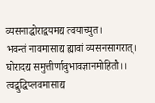व्यसनाद्धोराद्वयमद्य त्वयाच्युत।
भवन्तं नावमासाद्य ह्यावां व्यसनसागरात्।
घोरादद्य समुत्तीर्णावुभावज्ञानमोहितौ।।
त्वद्बुद्धिप्लवमासाद्य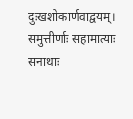दुःखशोकार्णवाद्वयम्।
समुत्तीर्णाः सहामात्याः सनाथाः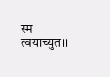स्म त्वयाच्युत।।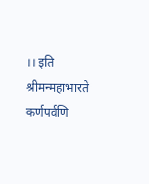।। इति श्रीमन्महाभारते कर्णपर्वणि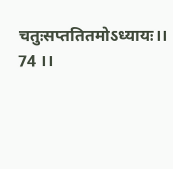चतुःसप्ततितमोऽध्यायः।। 74 ।।